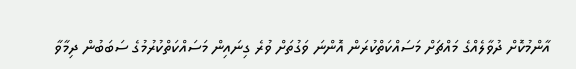އާންމުކޮށް ދުވާލެއްގެ މައްޗަށް މަސައްކަތްކުރަން އޮންނަ ވަގުތަށް ވުރެ ގިނައިން މަސައްކަތްކުރުމުގެ ސަބަބުން ދިމާވާ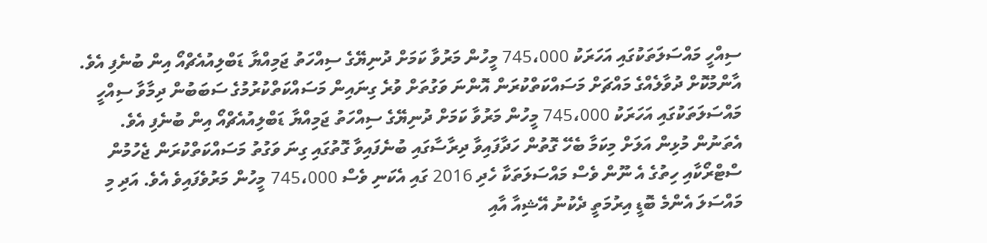ސިއްހީ މައްސަލަތަކުގައި އަހަރަކު 745،000 މީހުން މަރުވާ ކަމަށް ދުނިޔޭގެ ސިއްހަތު ޖަމިއްޔާ ޑަބްލިއުއެޗްއޯ އިން ބުނެފި އެވެ.
އާންމުކޮށް ދުވާލެއްގެ މައްޗަށް މަސައްކަތްކުރަން އޮންނަ ވަގުތަށް ވުރެ ގިނައިން މަސައްކަތްކުރުމުގެ ސަބަބުން ދިމާވާ ސިއްހީ މައްސަލަތަކުގައި އަހަރަކު 745،000 މީހުން މަރުވާ ކަމަށް ދުނިޔޭގެ ސިއްހަތު ޖަމިއްޔާ ޑަބްލިއުއެޗްއޯ އިން ބުނެފި އެވެ.
އެތަނުން މުޅިން އަލަށް މިކަމާ ބެހޭ ގޮތުން ހަދާފައިވާ ދިރާސާގައި ބުނެފައިވާ ގޮތުގައި ގިނަ ވަގުތު މަސައްކަތްކުރަން ޖެހުމުން ސްޓްރޯކާއި ހިތުގެ އެ ނޫން ވެސް މައްސަލަތަކާ ހެދި 2016 ގައި އެކަނި ވެސް 745،000 މީހުން މަރުވެފައިވެ އެވެ. އަދި މި މައްސަލަ އެންމެ ބޮޑީ އިރުމަތީ ދެކުނު އޭޝިއާ އާއި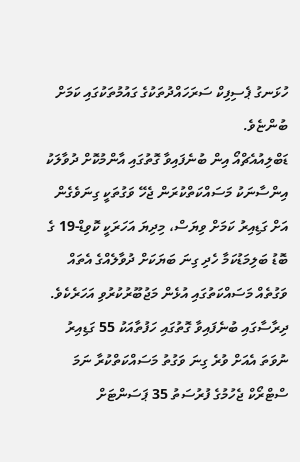ހުޅަނގު ޕެސިފިކް ސަރަހައްދުތަކުގެ ގައުމުތަކުގައި ކަމަށް ބުންޏެވެ.
ޑަބްލިއުއެޗްއޯ އިން ބުނެފައިވާ ގޮތުގައި އާންމުކޮށް ދުވާލަކު އިންސާނަކު މަސައްކަތްކުރަން ޖެހޭ ވަގުތަކީ ގިނަވެގެން އަށް ގަޑިއިރު ކަމަށް ވިޔަސް، މިދިޔަ އަހަރަކީ ކޮވިޑް-19 ގެ ބޮޑު ބަލިމަޑުކަމާ ހެދި ގިނަ ބަޔަކަށް ދުވާލެއްގެ އެތައް ވަގުތެއް މަސައްކަތުގައި އުޅެން މަޖުބޫރުކުރުވި އަހަރެކެވެ.
ދިރާސާގައި ބުނެފައިވާ ގޮތުގައި ހަފުތާއަކު 55 ގަޑިއިރު ނުވަތަ އެއަށް ވުރެ ގިނަ ވަގުތު މަސައްކަތްކުރާ ނަމަ ސްޓްރޯކް ޖެހުމުގެ ފުރުސަތު 35 ޕަސަންޓަށް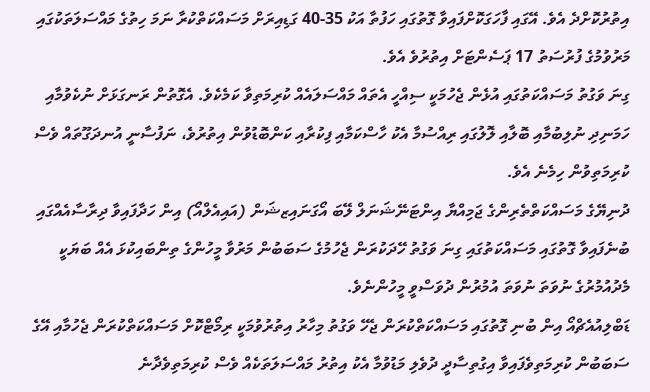އިތުރުކޮށްދެ އެވެ. އޭގައި ފާހަގަކޮށްފައިވާ ގޮތުގައި ހަފުތާ އަކު 35-40 ގަޑިއިރަށް މަސައްކަތްކުރާ ނަމަ ހިތުގެ މައްސަލަތަކުގައި މަރުވުމުގެ ފުރުސަތު 17 ޕަސެންޓަށް އިތުރުވެ އެވެ.
ގިނަ ވަގުތު މަސައްކަތުގައި އުޅެން ޖެހުމަކީ ސިއްހީ އެތައް މައްސަލައެއް ކުރިމަތިވާ ކަމެކެވެ. އެގޮތުން ރަނގަޅަށް ނުކެވުމާއި ހަމަނިދި ނުލިބުމާއި ބޮލާއި ލޮލުގައި ރިއްސުމާ އެކު ހާސްކަމާއި ފިކުރާއި ކަންބޮޑުވުން އިތުރުވެ، ނަފުސާނީ އުނދަގޫތައް ވެސް ކުރިމަތިވުން ހިމެނެ އެވެ.
ދުނިޔޭގެ މަސައްކަތްތެރިންގެ ޖަމިއްޔާ އިންޓަނޭޝަނަލް ލޭބަ އޯގަނައިޒޝަން (އައިއެލްއޯ) އިން ހަދާފައިވާ ދިރާސާއެއްގައި ބުނެފައިވާ ގޮތުގައި މަސައްކަތުގައި ގިނަ ވަގުތު ހޭދަކުރަން ޖެހުމުގެ ސަބަބުން މަރުވާ މީހުންގެ ތިންބައިކުޅަ އެއް ބަޔަކީ މެދުއުމުރުގެ ނުވަތަ ނުވަތަ އުމުރުން ދުވަސްވީ މީހުންނެވެ.
ޑަބްލިއުއެޗްއޯ އިން ބުނި ގޮތުގައި މަސައްކަތްކުރަން ޖެހޭ ވަގުތު މިހާރު އިތުރުވުމަކީ ރިމޯޓްކޮށް މަސައްކަތްކުރަން ޖެހުމާއި އޭގެ ސަބަބުން ކުރިމަތިވެފައިވާ އިގުތިސާދީ ދުވެލި މަޑުވުމާ އެކު އިތުރު މައްސަލަތަކެއް ވެސް ކުރިމަތިވެދާނެ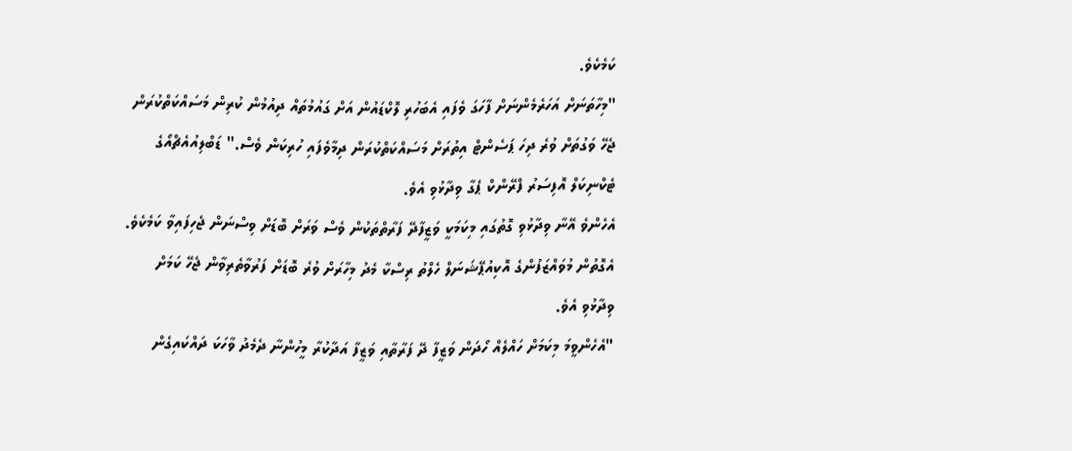ކަމެކެވެ.
"މިހާތަނަށް އަހަރެމެންނަށް ފާހަގަ ވެފައި އެބަހުރި ލޮކްޑައުން އަށް ގައުމުތައް ދިއުމުން ކުރިން މަސައްކަތްކުރަން ޖެހޭ ވަގުތަށް ވުރެ ދިހަ ޕަސެންޓް އިތުރަށް މަސައްކަތްކުރަން ދިމާވެފައި ހުރިކަން ވެސް." ޑަބްލިއުއެޗްއޯގެ ޓެކްނިކަލް އޮފިސަރު ފްރޭންކް ޕެގާ ވިދާޅުވި އެވެ.
އެހެންވެ އޭނާ ވިދާޅުވި ގޮތުގައި މިކަމަކީ ވަޒީފާދޭ ފަރާތްތަކުން ވެސް ވަރަށް ބޮޑަށް ވިސްނަން ޖެހިފައިވާ ކަމެކެވެ. އެގޮތުން މުވައްޒަފުންގެ އޮކިއުޕޭޝަނަލް ހެލްތު ރިސްކާ މެދު މިހާރަށް ވުރެ ބޮޑަށް ފަރުވާތެރިވާން ޖެހޭ ކަމަށް ވިދާޅުވި އެވެ.
"އެހެންވީމަ މިކަމަށް ހައްލެއް ހޯދަން ވަޒީފާ ދޭ ފަރާތާއި ވަޒީފާ އަދާކުރާ މީހުންނާ ދެމެދު ވާހަކަ ދައްކައިގެން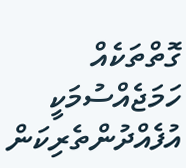ގޮތްތަކެއް ހަމަޖެއްސުމަކީ އުފެއްދުންތެރިކަން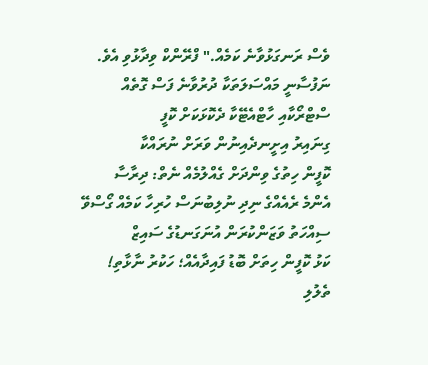ވެސް ރަނގަޅުވާނެ ކަމެއް." ފްރޭންކް ވިދާޅުވި އެވެ.
ނަފުސާނީ މައްސަލަތަކާ ދުރުވާނެ ފަސް ގޮތެއް
ސްޓްރޯކާއި ހާޓްއެޓޭކާ ދެކޮޅަކަށް ކޮފީ
ގިނައިރު އިށީނދެއިނުން ވަރަށް ނުރައްކާ
ކޮފީން ހިތުގެ ވިންދަށް ގެއްލުމެއް ނެތް: ދިރާސާ
އެންމެ ރެއެއްގެ ނިދި ނުލިބުނަސް ހުރިހާ ކަމެއް ގޯސްވޭ
ސިއްހަތު ވަޒަންކުރަން އުނަގަނޑުގެ ސައިޒް
ކަޅު ކޮފީން ހިތަށް ބޮޑު ފައިދާއެއް؛ ހަކުރު ނާޅާތި!
ތެލުލި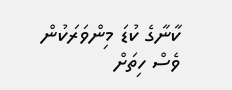ކާނާގެ ކުޑަ މިންވަރަކުން ވެސް ހިތަށް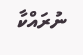ނުރައްކާ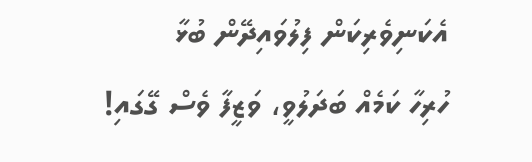އެކަނިވެރިކަން ފިލުވައިދޭން ބުޅާ
ހުރިހާ ކަމެއް ބަދަލުވީ، ވަޒީފާ ވެސް ގޭގައި!